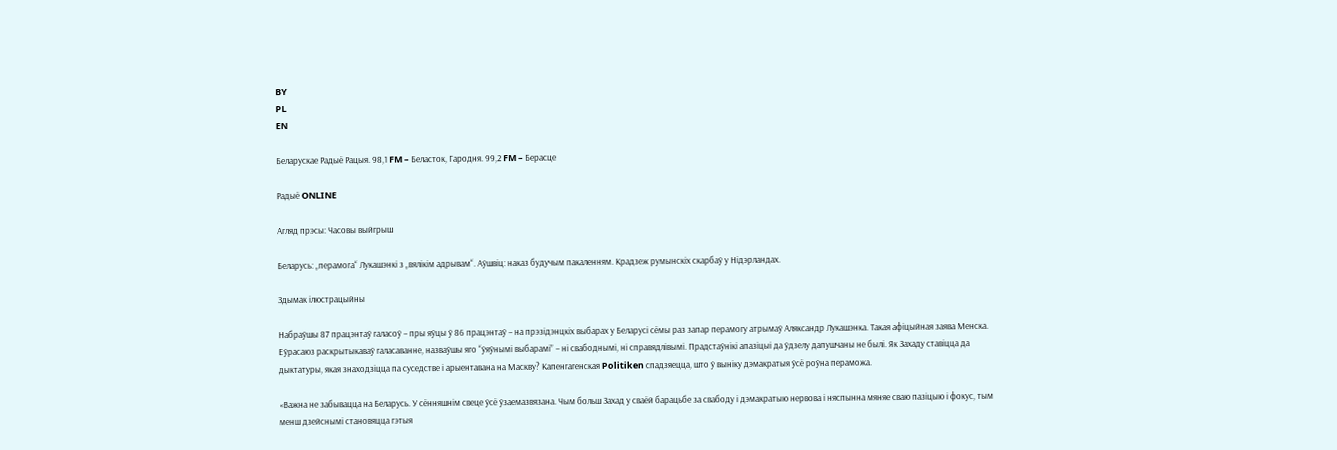BY
PL
EN

Беларускае Радыё Рацыя. 98,1 FM – Беласток, Гародня. 99,2 FM – Берасце

Радыё ONLINE

Агляд прэсы: Часовы выйгрыш

Беларусь: „перамога“ Лукашэнкі з „вялікім адрывам“. Аўшвіц: наказ будучым пакаленням. Крадзеж румынскіх скарбаў у Нідэрландах.

Здымак ілюстрацыйны

Набраўшы 87 працэнтаў галасоў – пры яўцы ў 86 працэнтаў – на прэзідэнцкіх выбарах у Беларусі сёмы раз запар перамогу атрымаў Аляксандр Лукашэнка. Такая афіцыйная заява Менска. Еўрасаюз раскрытыкаваў галасаванне, назваўшы яго “ўяўнымі выбарамі” – ні свабоднымі, ні справядлівымі. Прадстаўнікі апазіцыі да ўдзелу дапушчаны не былі. Як Захаду ставіцца да дыктатуры, якая знаходзіцца па суседстве і арыентавана на Маскву? Капенгагенская Politiken спадзяецца, што ў выніку дэмакратыя ўсё роўна пераможа.

«Важна не забывацца на Беларусь. У сённяшнім свеце ўсё ўзаемазвязана. Чым больш Захад у сваёй барацьбе за свабоду і дэмакратыю нервова і няспынна мяняе сваю пазіцыю і фокус, тым менш дзейснымі становяцца гэтыя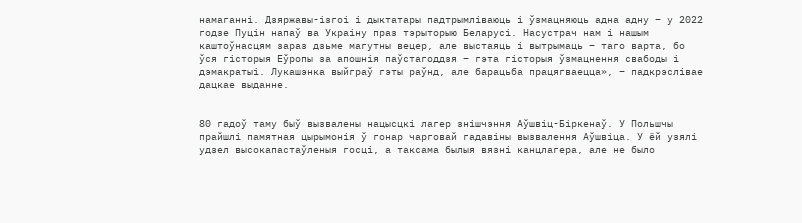намаганні. Дзяржавы-ізгоі і дыктатары падтрымліваюць і ўзмацняюць адна адну – у 2022 годзе Пуцін напаў ва Украіну праз тэрыторыю Беларусі. Насустрач нам і нашым каштоўнасцям зараз дзьме магутны вецер, але выстаяць і вытрымаць – таго варта, бо ўся гісторыя Еўропы за апошнія паўстагоддзя – гэта гісторыя ўзмацнення свабоды і дэмакратыі. Лукашэнка выйграў гэты раўнд, але барацьба працягваецца», – падкрэслівае дацкае выданне.


80 гадоў таму быў вызвалены нацысцкі лагер знішчэння Аўшвіц-Біркенаў. У Польшчы прайшлі памятная цырымонія ў гонар чарговай гадавіны вызвалення Аўшвіца. У ёй узялі удзел высокапастаўленыя госці, а таксама былыя вязні канцлагера, але не было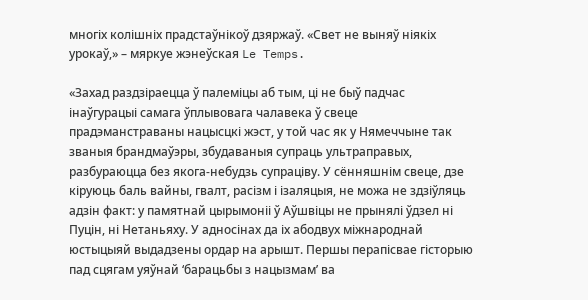многіх колішніх прадстаўнікоў дзяржаў. «Свет не выняў ніякіх урокаў,» – мяркуе жэнеўская Le Temps.

«Захад раздзіраецца ў палеміцы аб тым, ці не быў падчас інаўгурацыі самага ўплывовага чалавека ў свеце прадэманстраваны нацысцкі жэст, у той час як у Нямеччыне так званыя брандмаўэры, збудаваныя супраць ультраправых, разбураюцца без якога-небудзь супраціву. У сённяшнім свеце, дзе кіруюць баль вайны, гвалт, расізм і ізаляцыя, не можа не здзіўляць адзін факт: у памятнай цырымоніі ў Аўшвіцы не прынялі ўдзел ні Пуцін, ні Нетаньяху. У адносінах да іх абодвух міжнароднай юстыцыяй выдадзены ордар на арышт. Першы перапісвае гісторыю пад сцягам уяўнай ‘барацьбы з нацызмам’ ва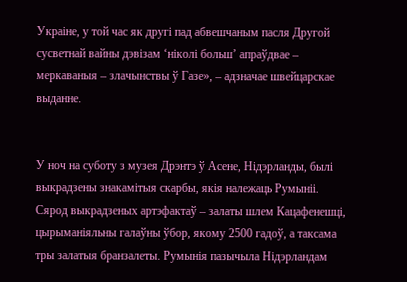Украіне, у той час як другі пад абвешчаным пасля Другой сусветнай вайны дэвізам ‘ніколі больш’ апраўдвае – меркаваныя – злачынствы ў Газе», – адзначае швейцарскае выданне.


У ноч на суботу з музея Дрэнтэ ў Асене, Нідэрланды, былі выкрадзены знакамітыя скарбы, якія належаць Румыніі. Сярод выкрадзеных артэфактаў – залаты шлем Кацафенешці, цырыманіяльны галаўны ўбор, якому 2500 гадоў, а таксама тры залатыя бранзалеты. Румынія пазычыла Нідэрландам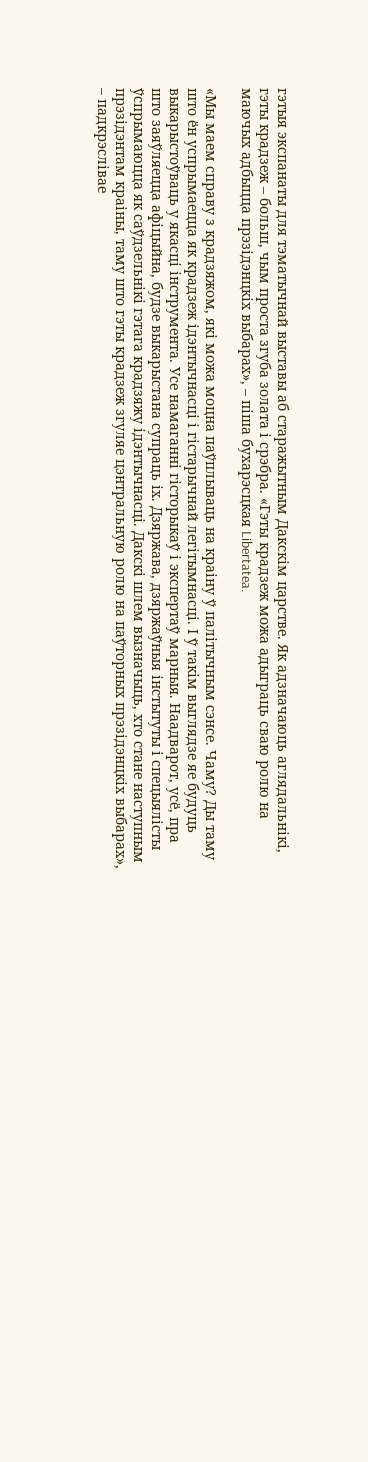гэтыя экспанаты для тэматычнай выставы аб старажытным Дакскім царстве. Як адзначаюць аглядальнікі, гэты крадзеж – больш, чым проста згуба золата і срэбра. «Гэты крадзеж можа адыграць сваю ролю на маючых адбыцца прэзідэнцкіх выбарах», – піша бухарэсцкая Libertatea.

«Мы маем справу з крадзяжом, які можа моцна паўплываць на краіну ў палітычным сэнсе. Чаму? Ды таму што ён успрымаецца як крадзеж ідэнтычнасці і гістарычнай легітымнасці. І ў такім выглядзе яе будуць выкарыстоўваць у якасці інструмента. Усе намаганні гісторыкаў і экспертаў марныя. Наадварот, усё, пра што заяўляецца афіцыйна, будзе выкарыстана супраць іх. Дзяржава, дзяржаўныя інстытуты і спецыялісты ўспрымаюцца як саўдзельнікі гэтага крадзяжу ідэнтычнасці. Дакскі шлем вызначыць, хто стане наступным прэзідэнтам краіны, таму што гэты крадзеж згуляе цэнтральную ролю на паўторных прэзідэнцкіх выбарах», – падкрэслівае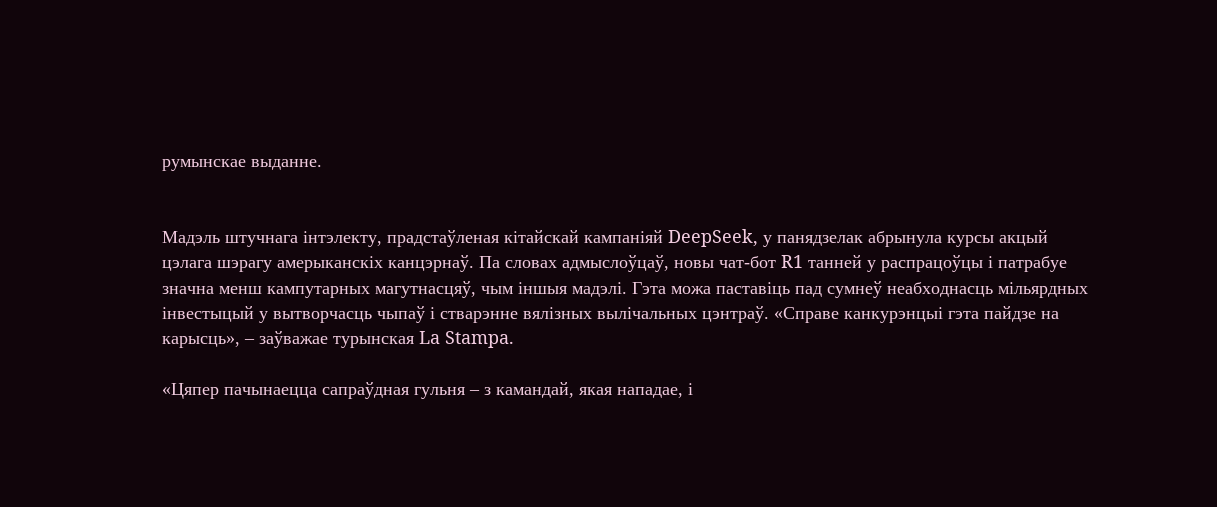румынскае выданне.


Мадэль штучнага інтэлекту, прадстаўленая кітайскай кампаніяй DeepSeek, у панядзелак абрынула курсы акцый цэлага шэрагу амерыканскіх канцэрнаў. Па словах адмыслоўцаў, новы чат-бот R1 танней у распрацоўцы і патрабуе значна менш кампутарных магутнасцяў, чым іншыя мадэлі. Гэта можа паставіць пад сумнеў неабходнасць мільярдных інвестыцый у вытворчасць чыпаў і стварэнне вялізных вылічальных цэнтраў. «Справе канкурэнцыі гэта пайдзе на карысць», – заўважае турынская La Stampa.

«Цяпер пачынаецца сапраўдная гульня – з камандай, якая нападае, і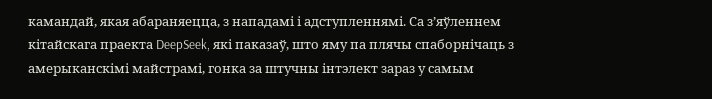камандай, якая абараняецца, з нападамі і адступленнямі. Са з’яўленнем кітайскага праекта DeepSeek, які паказаў, што яму па плячы спаборнічаць з амерыканскімі майстрамі, гонка за штучны інтэлект зараз у самым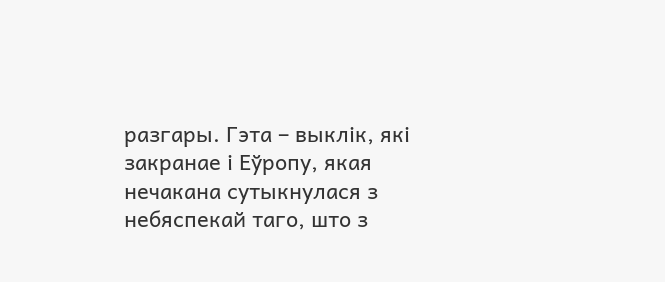разгары. Гэта – выклік, які закранае і Еўропу, якая нечакана сутыкнулася з небяспекай таго, што з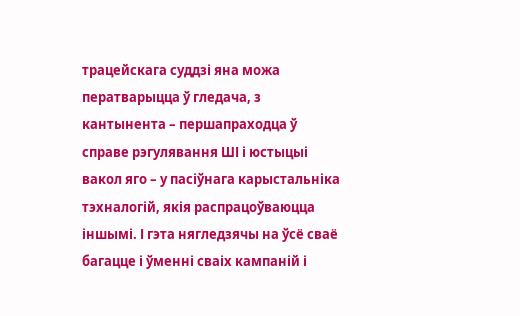трацейскага суддзі яна можа ператварыцца ў гледача, з кантынента – першапраходца ў справе рэгулявання ШІ і юстыцыі вакол яго – у пасіўнага карыстальніка тэхналогій, якія распрацоўваюцца іншымі. І гэта нягледзячы на ўсё сваё багацце і ўменні сваіх кампаній і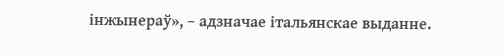інжынераў», – адзначае італьянскае выданне.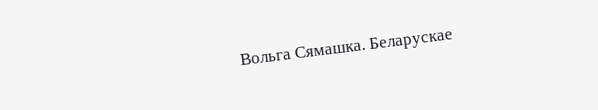Вольга Сямашка. Беларускае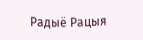Радыё Рацыя